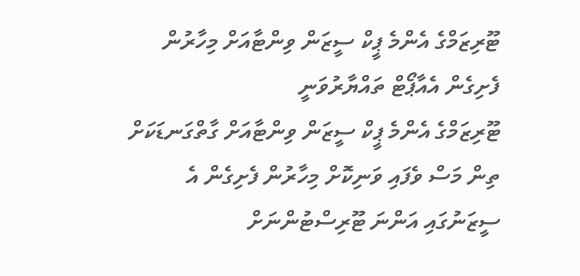ޓޫރިޒަމްގެ އެންމެ ޕީކް ސީޒަން ވިންޓާއަށް މިހާރުން ފެށިގެން އެއާޕޯޓް ތައްޔާރުވަނީ
ޓޫރިޒަމްގެ އެންމެ ޕީކް ސީޒަން ވިންޓާއަށް ގާތްގަނޑަކަށް ތިން މަސް ވެފައި ވަނިކޮށް މިހާރުން ފެށިގެން އެ ސީޒަނުގައި އަންނަ ޓޫރިސްޓުންނަށް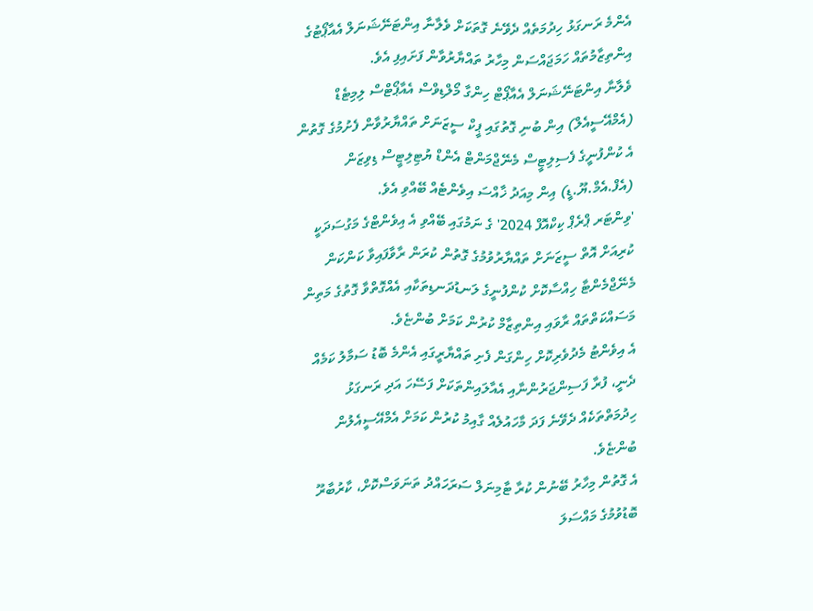އެންމެ ރަނގަޅު ހިދުމަތެއް ދެވޭނެ ގޮތަކަށް ވެލާނާ އިންޓަނޭޝަނަލް އެއާޕޯޓުގެ އިންތިޒާމުތައް ހަމަޖައްސަން މިހާރު ތައްޔާރުވާން ފަށައިފި އެވެ.
ވެލާނާ އިންޓަނޭޝަނަލް އެއާޕޯޓް ހިންގާ މޯލްޑިވްސް އެއާޕޯޓްސް ލިމިޓެޑް (އެމްއޭސީއެލް) އިން ބުނި ގޮތުގައި ޕީކް ސީޒަނަށް ތައްޔާރުވާން ފެށުމުގެ ގޮތުން އެ ކުންފުނީގެ ފެސިލިޓީސް މެނޭޖްމަންޓް އެންޑް ޔުޓިލިޓީސް ޑިވިޒަން (އެފް.އެމް.ޔޫ.ޑީ) އިން މިއަދު ޚާއްސަ އިވެންޓެއް ބޭއްވި އެވެ.
'ވިންޓަރ ޕްރެޕް ކިކްއޮފް 2024' ގެ ނަމުގައި ބޭއްވި އެ އިވެންޓްގެ މަގުސަދަކީ ކުރިއަށް އޮތް ސީޒަނަށް ތައްޔާރުވުމުގެ ގޮތުން ކުރަން ރާވާފައިވާ ކަންކަން މެނޭޖްމެންޓާ ހިއްސާކޮށް ކުންފުނީގެ ލަނޑުދަނޑިތަކާއި އެއްގޮތްވާ ގޮތުގެ މަތިން މަސައްކަތްތައް ރާވައި އިންތިޒާމް ކުރުން ކަމަށް ބުންޏެވެ.
އެ އިވެންޓު މެދުވެރިކޮށް ހިންގަން ފެށި ތައްޔާރީގައި އެންމެ ބޮޑު ސަމާލު ކަމެއް ދެނީ، ފުރާ ފަސިންޖަރުންނާއި އެއާލައިންތަކަށް ފަސޭހަ އަދި ރަނގަޅު ހިދުމަތްތަކެއް ދެވޭނެ ފަދަ މާހައުލެއް ގާއިމު ކުރުން ކަމަށް އެމްއޭސީއެލުން ބުންޏެވެ.
އެ ގޮތުން މިހާރު ބޭނުން ކުރާ ޓާމިނަލް ސަރަހައްދު ތަނަވަސްކޮށް، ކާރުބާރޫ ބޮޑުވުމުގެ މައްސަލަ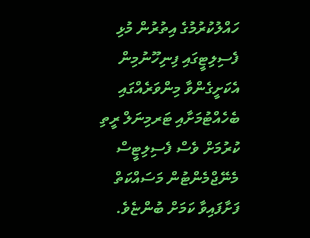ހައްލުކުރުމުގެ އިތުރުން މުޅި ފެސިލިޓީގައި ފިނިހޫނުމިން އެކަށީގެންވާ މިންވަރެއްގައި ބެހެއްޓުމަށާއި ޓަރމިނަލް ރީތި ކުރުމަށް ވެސް ފެސިލިޓީސް މެނޭޖްމެންޓުން މަސައްކަތް ފަށާފައިވާ ކަމަށް ބުންޏެވެ.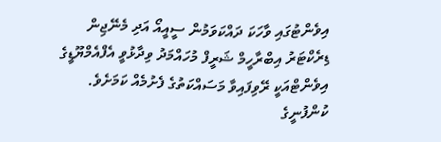އިވެންޓުގައި ވާހަކަ ދައްކަވަމުން ސީއީއޯ އަދި މެނޭޖިން ޑިރެކްޓަރު އިބްރާހީމް ޝަރީފް މުހައްމަދު ވިދާޅުވީ އެފްއެމްޔޫޑީގެ އިވެންޓްއަކީ ރޭވިފައިވާ މަސައްކަތުގެ ފެށުމެއް ކަމަށެވެ. ކުންފުނީގެ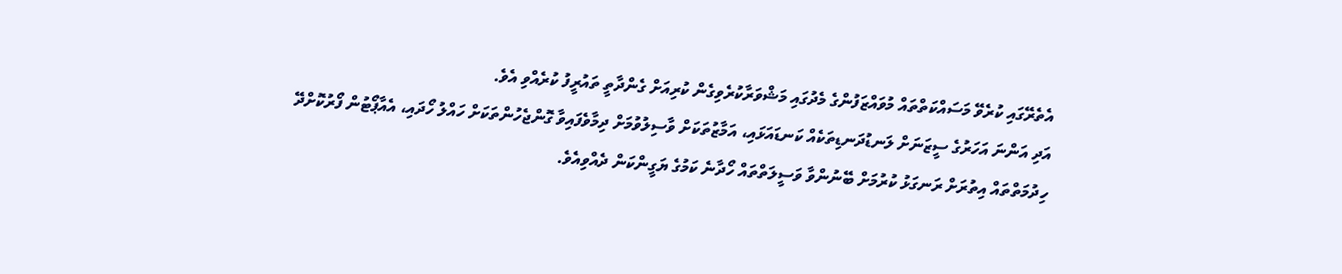އެތެރޭގައި ކުރެވޭ މަސައްކަތްތައް މުވައްޒަފުންގެ މެދުގައި މަޝްވަރާކުރެވިގެން ކުރިއަށް ގެންދާތީ ތައުރީފު ކުރެއްވި އެވެ.
އަދި އަންނަ އަހަރުގެ ސީޒަނަށް ލަނޑުދަނޑިތަކެއް ކަނޑައަޅައި، އަމާޒުތަކަށް ވާސިލުވުމަށް ދިމާވެފައިވާ ގޮންޖެހުންތަކަށް ހައްލު ހޯދައި، އެއާޕޯޓުން ފޯރުކޮށްދޭ ހިދުމަތްތައް އިތުރަށް ރަނގަޅު ކުރުމަށް ބޭނުންވާ ވަސީލަތްތައް ހޯދާނެ ކަމުގެ ޔަގީންކަން ދެއްވިއެވެ.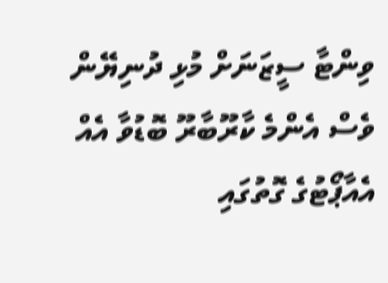ވިންޓާ ސީޒަނަށް މުޅި ދުނިޔޭން ވެސް އެންމެ ކާރޫބާރޫ ބޮޑުވާ އެއް އެއާޕޯޓުގެ ގޮތުގައި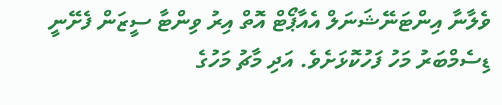ވެލާނާ އިންޓަނޭޝަނަލް އެއާޕޯޓް އޮތް އިރު ވިންޓާ ސީޒަން ފެށޭނީ ޑިސެމްބަރު މަހު ފަހުކޮޅަށެވެ. އަދި މާޗު މަހުގެ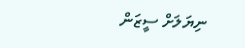ނިޔަލަށް ސީޒަން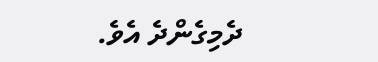ދެމިގެންދެ އެވެ.